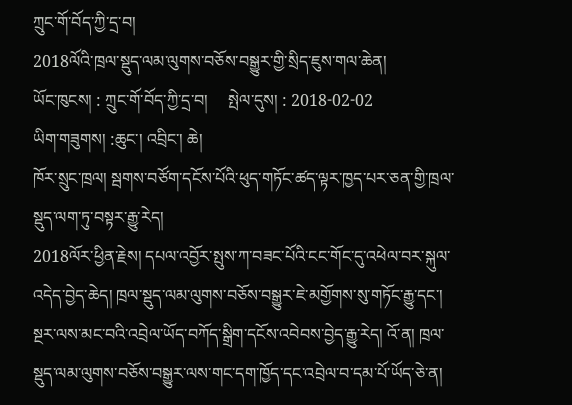ཀྲུང་གོ་བོད་ཀྱི་དྲ་བ།
2018ལོའི་ཁྲལ་སྡུད་ལམ་ལུགས་བཅོས་བསྒྱུར་གྱི་སྲིད་ཇུས་གལ་ཆེན།
ཡོང་ཁུངས། : ཀྲུང་གོ་བོད་ཀྱི་དྲ་བ།     སྤེལ་དུས། : 2018-02-02
ཡིག་གཟུགས། :ཆུང་། འབྲིང་། ཆེ།
ཁོར་སྲུང་ཁྲལ། སྦགས་བཙོག་དངོས་པོའི་ཕུད་གཏོང་ཚད་ལྟར་ཁྱད་པར་ཅན་གྱི་ཁྲལ་སྡུད་ལག་ཏུ་བསྟར་རྒྱུ་རེད།
2018ལོར་ཕྱིན་རྗེས། དཔལ་འབྱོར་སྤུས་ཀ་བཟང་པོའི་ངང་གོང་དུ་འཕེལ་བར་སྐུལ་འདེད་བྱེད་ཆེད། ཁྲལ་སྡུད་ལམ་ལུགས་བཅོས་བསྒྱུར་ཇེ་མགྱོགས་སུ་གཏོང་རྒྱུ་དང་། སྔར་ལས་མང་བའི་འབྲེལ་ཡོད་བཀོད་སྒྲིག་དངོས་འབེབས་བྱེད་རྒྱུ་རེད། འོ་ན། ཁྲལ་སྡུད་ལམ་ལུགས་བཅོས་བསྒྱུར་ལས་གང་དག་ཁྱོད་དང་འབྲེལ་བ་དམ་པོ་ཡོད་ཅེ་ན།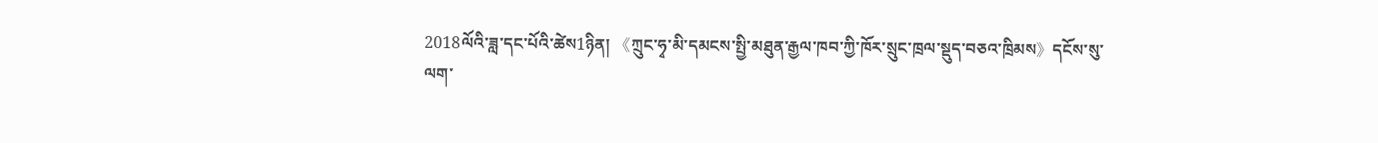2018ལོའི་ཟླ་དང་པོའི་ཚེས1ཉིན། 《ཀྲུང་ཧྭ་མི་དམངས་སྤྱི་མཐུན་རྒྱལ་ཁབ་ཀྱི་ཁོར་སྲུང་ཁྲལ་སྡུད་བཅའ་ཁྲིམས》དངོས་སུ་ལག་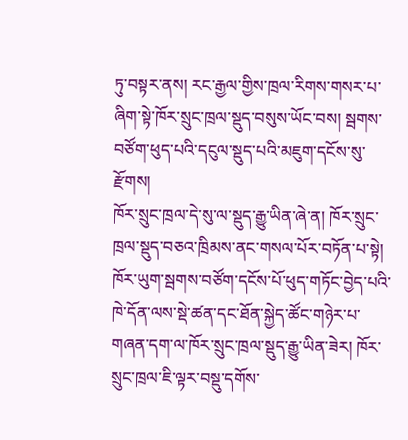ཏུ་བསྟར་ནས། རང་རྒྱལ་གྱིས་ཁྲལ་རིགས་གསར་པ་ཞིག་སྟེ་ཁོར་སྲུང་ཁྲལ་སྡུད་བསུས་ཡོང་བས། སྦགས་བཙོག་ཕུད་པའི་དངུལ་སྡུད་པའི་མཇུག་དངོས་སུ་རྫོགས།
ཁོར་སྲུང་ཁྲལ་དེ་སུ་ལ་སྡུད་རྒྱུ་ཡིན་ཞེ་ན། ཁོར་སྲུང་ཁྲལ་སྡུད་བཅའ་ཁྲིམས་ནང་གསལ་པོར་བཏོན་པ་སྟེ། ཁོར་ཡུག་སྦགས་བཙོག་དངོས་པོ་ཕུད་གཏོང་བྱེད་པའི་ཁེ་དོན་ལས་སྡེ་ཚན་དང་ཐོན་སྐྱེད་ཚོང་གཉེར་པ་གཞན་དག་ལ་ཁོར་སྲུང་ཁྲལ་སྡུད་རྒྱུ་ཡིན་ཟེར། ཁོར་སྲུང་ཁྲལ་ཇི་ལྟར་བསྡུ་དགོས་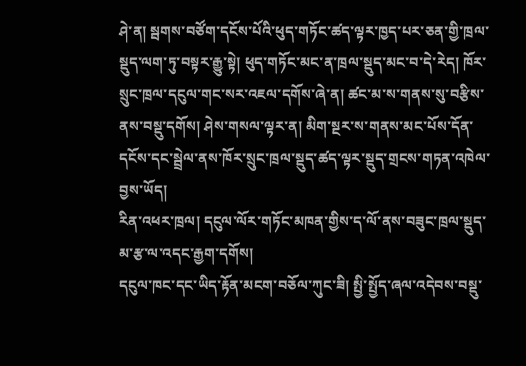ཤེ་ན། སྦགས་བཙོག་དངོས་པོའི་ཕུད་གཏོང་ཚད་ལྟར་ཁྱད་པར་ཅན་གྱི་ཁྲལ་སྡུད་ལག་ཏུ་བསྟར་རྒྱུ་སྟེ། ཕུད་གཏོང་མང་ན་ཁྲལ་སྡུད་མང་བ་དེ་རེད། ཁོར་སྲུང་ཁྲལ་དངུལ་གང་སར་འཇལ་དགོས་ཞེ་ན། ཚང་མ་ས་གནས་སུ་བརྩིས་ནས་བསྡུ་དགོས། ཤེས་གསལ་ལྟར་ན། མིག་སྔར་ས་གནས་མང་པོས་དོན་དངོས་དང་སྦྲེལ་ནས་ཁོར་སྲུང་ཁྲལ་སྡུད་ཚད་ལྟར་སྡུད་གྲངས་གཏན་འཁེལ་བྱས་ཡོད།
རིན་འཕར་ཁྲལ། དངུལ་ལོར་གཏོང་མཁན་གྱིས་ད་ལོ་ནས་བཟུང་ཁྲལ་སྡུད་མ་རྩ་ལ་འདང་རྒྱག་དགོས།
དངུལ་ཁང་དང་ཡིད་རྟོན་མངག་བཅོལ་ཀུང་ཟི། སྤྱི་སྤྱོད་ཞལ་འདེབས་བསྡུ་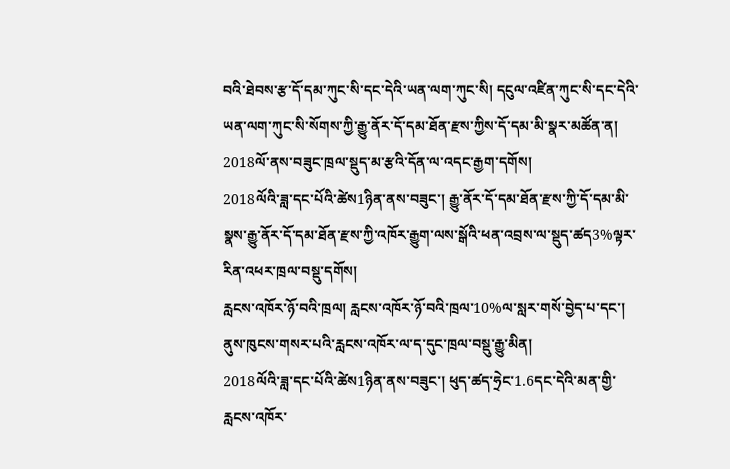བའི་ཐེབས་རྩ་དོ་དམ་ཀུང་སི་དང་དེའི་ཡན་ལག་ཀུང་སི། དངུལ་འཛིན་ཀུང་སི་དང་དེའི་ཡན་ལག་ཀུང་སི་སོགས་ཀྱི་རྒྱུ་ནོར་དོ་དམ་ཐོན་རྫས་ཀྱིས་དོ་དམ་མི་སྣར་མཚོན་ན། 2018ལོ་ནས་བཟུང་ཁྲལ་སྡུད་མ་རྩའི་དོན་ལ་འདང་རྒྱག་དགོས།
2018ལོའི་ཟླ་དང་པོའི་ཚེས1ཉིན་ནས་བཟུང་། རྒྱུ་ནོར་དོ་དམ་ཐོན་རྫས་ཀྱི་དོ་དམ་མི་སྣས་རྒྱུ་ནོར་དོ་དམ་ཐོན་རྫས་ཀྱི་འཁོར་རྒྱུག་ལས་སྒོའི་ཕན་འབྲས་ལ་སྡུད་ཚད3%ལྟར་རིན་འཕར་ཁྲལ་བསྡུ་དགོས།
རླངས་འཁོར་ཉོ་བའི་ཁྲལ། རླངས་འཁོར་ཉོ་བའི་ཁྲལ་10%ལ་སླར་གསོ་བྱེད་པ་དང་། ནུས་ཁུངས་གསར་པའི་རླངས་འཁོར་ལ་ད་དུང་ཁྲལ་བསྡུ་རྒྱུ་མིན།
2018ལོའི་ཟླ་དང་པོའི་ཚེས1ཉིན་ནས་བཟུང་། ཕུད་ཚད་ཧྲེང་1.6དང་དེའི་མན་གྱི་རླངས་འཁོར་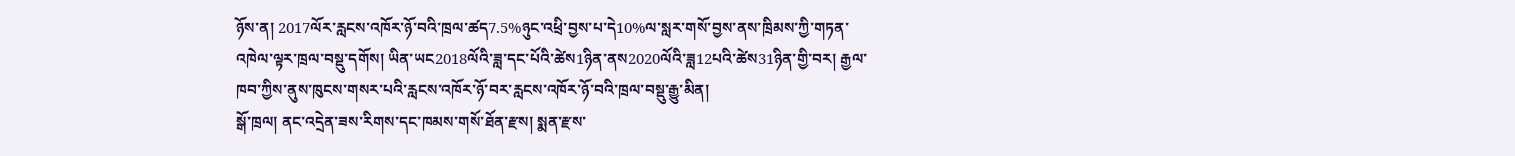ཉོས་ན། 2017ལོར་རླངས་འཁོར་ཉོ་བའི་ཁྲལ་ཚད7.5%ཉུང་འཕྲི་བྱས་པ་དེ10%ལ་སླར་གསོ་བྱས་ནས་ཁྲིམས་ཀྱི་གཏན་འཁེལ་ལྟར་ཁྲལ་བསྡུ་དགོས། ཡིན་ཡང2018ལོའི་ཟླ་དང་པོའི་ཚེས1ཉིན་ནས2020ལོའི་ཟླ12པའི་ཚེས31ཉིན་གྱི་བར། རྒྱལ་ཁབ་ཀྱིས་ནུས་ཁུངས་གསར་པའི་རླངས་འཁོར་ཉོ་བར་རླངས་འཁོར་ཉོ་བའི་ཁྲལ་བསྡུ་རྒྱུ་མིན།
སྒོ་ཁྲལ། ནང་འདྲེན་ཟས་རིགས་དང་ཁམས་གསོ་ཐོན་རྫས། སྨན་རྫས་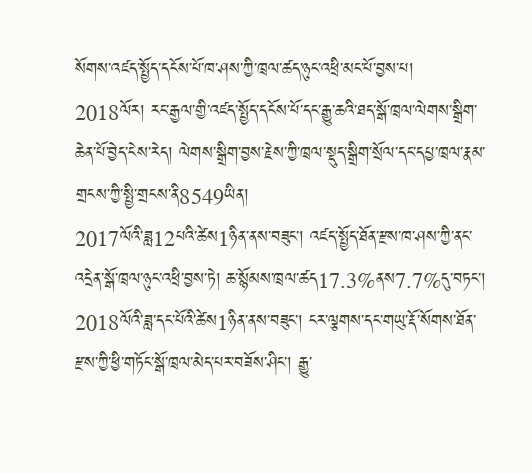སོགས་འཛད་སྤྱོད་དངོས་པོ་ཁ་ཤས་ཀྱི་ཁྲལ་ཚད་ཉུང་འཕྲི་མང་པོ་བྱས་པ།
2018ལོར། རང་རྒྱལ་གྱི་འཛད་སྤྱོད་དངོས་པོ་དང་རྒྱུ་ཆའི་ཐད་སྒོ་ཁྲལ་ལེགས་སྒྲིག་ཆེན་པོ་བྱེད་ངེས་རེད། ལེགས་སྒྲིག་བྱས་རྗེས་ཀྱི་ཁྲལ་སྡུད་སྒྲིག་སྲོལ་དང་དཔྱ་ཁྲལ་རྣམ་གྲངས་ཀྱི་སྤྱི་གྲངས་ནི8549ཡིན།
2017ལོའི་ཟླ12པའི་ཚེས1ཉིན་ནས་བཟུང་། འཛད་སྤྱོད་ཐོན་རྫས་ཁ་ཤས་ཀྱི་ནང་འདྲེན་སྒོ་ཁྲལ་ཉུང་འཕྲི་བྱས་ཏེ། ཆ་སྙོམས་ཁྲལ་ཚད17.3%ནས7.7%དུ་བཏང་། 2018ལོའི་ཟླ་དང་པོའི་ཚེས1ཉིན་ནས་བཟུང་། ངར་ལྕགས་དང་གཡུ་རྡོ་སོགས་ཐོན་རྫས་ཀྱི་ཕྱི་གཏོང་སྒོ་ཁྲལ་མེད་པར་བཟོས་ཤིང་། རྒྱུ་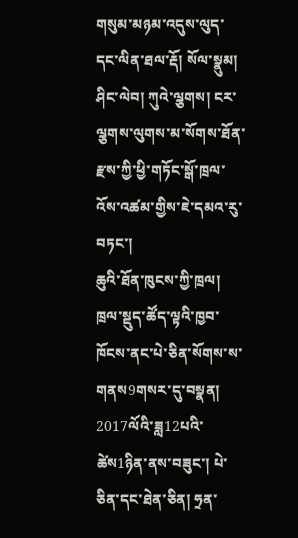གསུམ་མཉམ་འདུས་ལུད་དང་ལིན་ཐལ་རྡོ། སོལ་སྣུམ། ཤིང་ལེབ། ཀུའེ་ལྕགས། ངར་ལྕགས་ལུགས་མ་སོགས་ཐོན་རྫས་ཀྱི་ཕྱི་གཏོང་སྒོ་ཁྲལ་འོས་འཚམ་གྱིས་ཇེ་དམའ་རུ་བཏང་།
ཆུའི་ཐོན་ཁུངས་ཀྱི་ཁྲལ། ཁྲལ་སྡུད་ཚོད་ལྟའི་ཁྱབ་ཁོངས་ནང་པེ་ཅིན་སོགས་ས་གནས9གསར་དུ་བསྣན།
2017ལོའི་ཟླ12པའི་ཚེས1ཉིན་ནས་བཟུང་། པེ་ཅིན་དང་ཐེན་ཅིན། ཧྲན་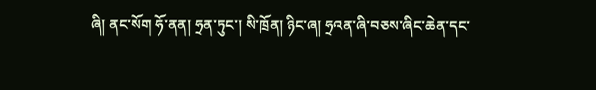ཞི། ནང་སོག ཧོ་ནན། ཧྲན་ཏུང་། སི་ཁྲོན། ཉིང་ཞ། ཧྲའན་ཞི་བཅས་ཞིང་ཆེན་དང་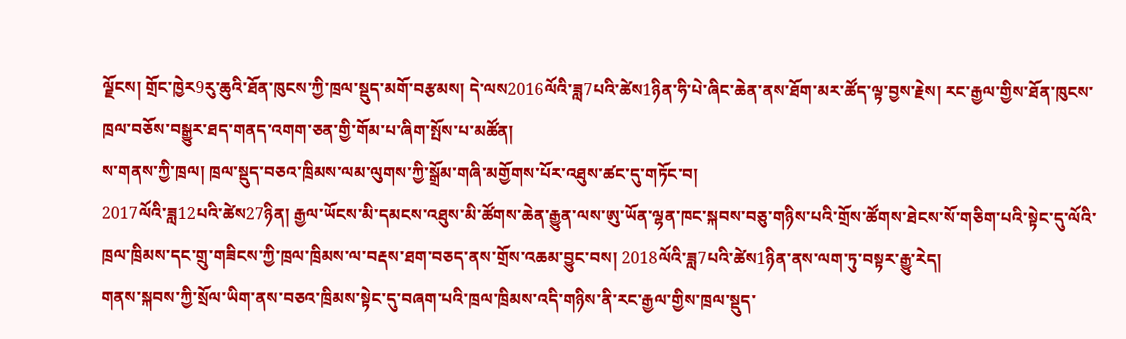ལྗོངས། གྲོང་ཁྱེར9རུ་ཆུའི་ཐོན་ཁུངས་ཀྱི་ཁྲལ་སྡུད་མགོ་བརྩམས། དེ་ལས2016ལོའི་ཟླ7པའི་ཚེས1ཉིན་ཧི་པེ་ཞིང་ཆེན་ནས་ཐོག་མར་ཚོད་ལྟ་བྱས་རྗེས། རང་རྒྱལ་གྱིས་ཐོན་ཁུངས་ཁྲལ་བཅོས་བསྒྱུར་ཐད་གནད་འགག་ཅན་གྱི་གོམ་པ་ཞིག་སྤོས་པ་མཚོན།
ས་གནས་ཀྱི་ཁྲལ། ཁྲལ་སྡུད་བཅའ་ཁྲིམས་ལམ་ལུགས་ཀྱི་སྒྲོམ་གཞི་མགྱོགས་པོར་འཐུས་ཚང་དུ་གཏོང་བ།
2017ལོའི་ཟླ12པའི་ཚེས27ཉིན། རྒྱལ་ཡོངས་མི་དམངས་འཐུས་མི་ཚོགས་ཆེན་རྒྱུན་ལས་ཨུ་ཡོན་ལྷན་ཁང་སྐབས་བཅུ་གཉིས་པའི་གྲོས་ཚོགས་ཐེངས་སོ་གཅིག་པའི་སྟེང་དུ་ལོའི་ཁྲལ་ཁྲིམས་དང་གྲུ་གཟིངས་ཀྱི་ཁྲལ་ཁྲིམས་ལ་བརྡས་ཐག་བཅད་ནས་གྲོས་འཆམ་བྱུང་བས། 2018ལོའི་ཟླ7པའི་ཚེས1ཉིན་ནས་ལག་ཏུ་བསྟར་རྒྱུ་རེད།
གནས་སྐབས་ཀྱི་སྲོལ་ཡིག་ནས་བཅའ་ཁྲིམས་སྟེང་དུ་བཞག་པའི་ཁྲལ་ཁྲིམས་འདི་གཉིས་ནི་རང་རྒྱལ་གྱིས་ཁྲལ་སྡུད་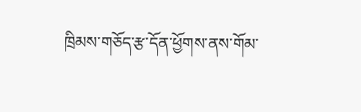ཁྲིམས་གཅོད་རྩ་དོན་ཕྱོགས་ནས་གོམ་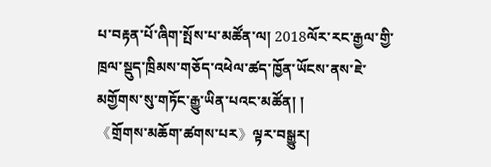པ་བརྟན་པོ་ཞིག་སྤོས་པ་མཚོན་ལ། 2018ལོར་རང་རྒྱལ་གྱི་ཁྲལ་སྡུད་ཁྲིམས་གཅོད་འཕེལ་ཚད་ཁྱོན་ཡོངས་ནས་ཇེ་མགྱོགས་སུ་གཏོང་རྒྱུ་ཡིན་པའང་མཚོན། །
《གྲོགས་མཆོག་ཚགས་པར》ལྟར་བསྒྱུར།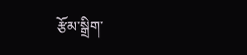རྩོམ་སྒྲིག་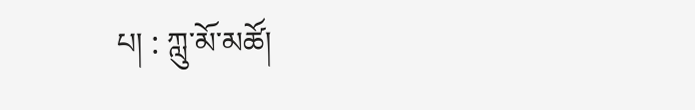པ། : ཀླུ་མོ་མཚོ།